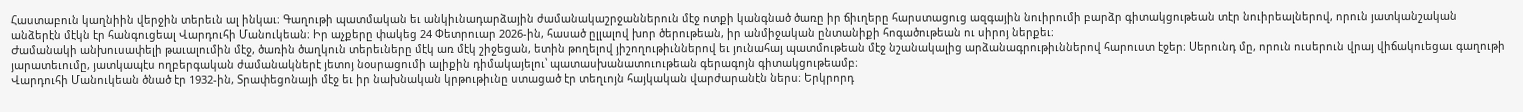Հաստաբուն կաղնիին վերջին տերեւն ալ ինկաւ։ Գաղութի պատմական եւ անկիւնադարձային ժամանակաշրջաններուն մէջ ոտքի կանգնած ծառը իր ճիւղերը հարստացուց ազգային նուիրումի բարձր գիտակցութեան տէր նուիրեալներով, որուն յատկանշական անձերէն մէկն էր հանգուցեալ Վարդուհի Մանուկեան։ Իր աչքերը փակեց 24 Փետրուար 2026-ին, հասած ըլլալով խոր ծերութեան, իր անմիջական ընտանիքի հոգածութեան ու սիրոյ ներքեւ։
Ժամանակի անխուսափելի թաւալումին մէջ, ծառին ծաղկուն տերեւները մէկ առ մէկ շիջեցան, ետին թողելով յիշողութիւններով եւ յունահայ պատմութեան մէջ նշանակալից արձանագրութիւններով հարուստ էջեր։ Սերունդ մը, որուն ուսերուն վրայ վիճակուեցաւ գաղութի յարատեւումը, յատկապէս ողբերգական ժամանակներէ յետոյ նօսրացումի ալիքին դիմակայելու՝ պատասխանատուութեան գերագոյն գիտակցութեամբ։
Վարդուհի Մանուկեան ծնած էր 1932-ին, Տրափեցոնայի մէջ եւ իր նախնական կրթութիւնը ստացած էր տեղւոյն հայկական վարժարանէն ներս։ Երկրորդ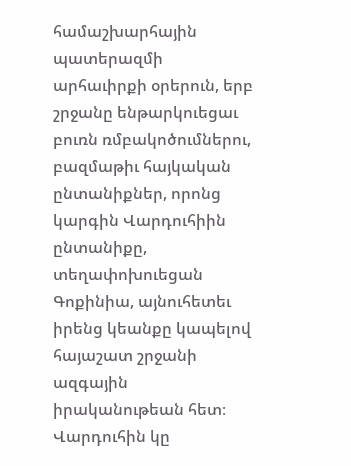համաշխարհային պատերազմի արհաւիրքի օրերուն, երբ շրջանը ենթարկուեցաւ բուռն ռմբակոծումներու, բազմաթիւ հայկական ընտանիքներ, որոնց կարգին Վարդուհիին ընտանիքը, տեղափոխուեցան Գոքինիա, այնուհետեւ իրենց կեանքը կապելով հայաշատ շրջանի ազգային իրականութեան հետ։
Վարդուհին կը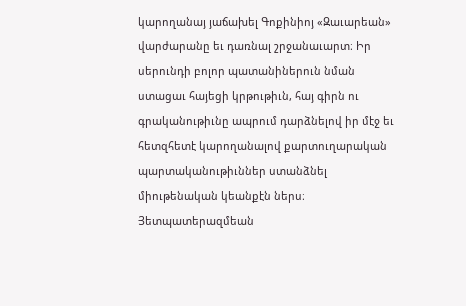կարողանայ յաճախել Գոքինիոյ «Զաւարեան» վարժարանը եւ դառնալ շրջանաւարտ։ Իր սերունդի բոլոր պատանիներուն նման ստացաւ հայեցի կրթութիւն, հայ գիրն ու գրականութիւնը ապրում դարձնելով իր մէջ եւ հետզհետէ կարողանալով քարտուղարական պարտականութիւններ ստանձնել միութենական կեանքէն ներս։ Յետպատերազմեան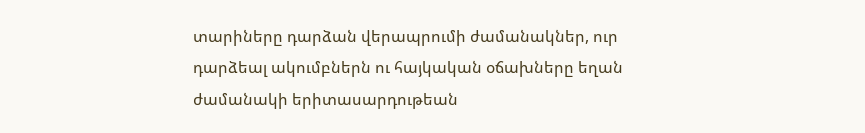տարիները դարձան վերապրումի ժամանակներ, ուր դարձեալ ակումբներն ու հայկական օճախները եղան ժամանակի երիտասարդութեան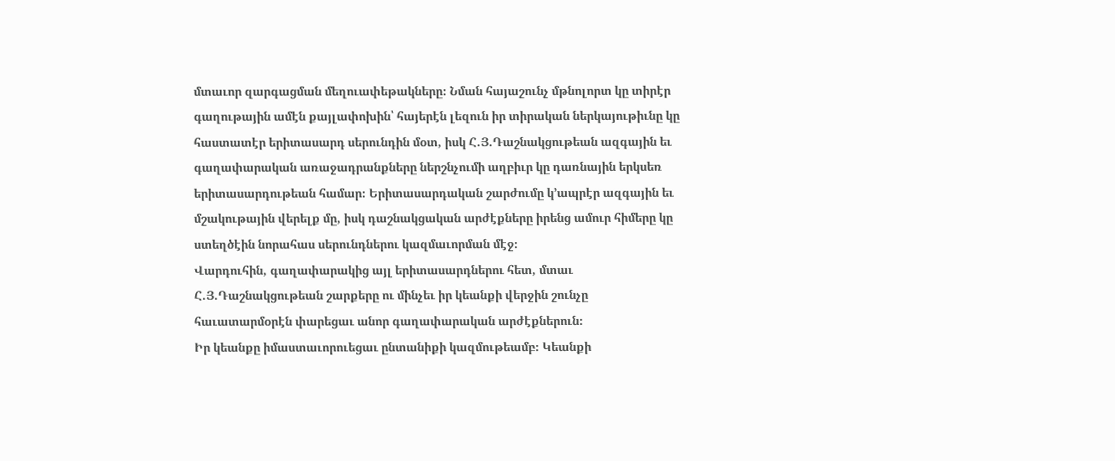մտաւոր զարգացման մեղուափեթակները։ Նման հայաշունչ մթնոլորտ կը տիրէր գաղութային ամէն քայլափոխին՝ հայերէն լեզուն իր տիրական ներկայութիւնը կը հաստատէր երիտասարդ սերունդին մօտ, իսկ Հ.Յ.Դաշնակցութեան ազգային եւ գաղափարական առաջադրանքները ներշնչումի աղբիւր կը դառնային երկսեռ երիտասարդութեան համար։ Երիտասարդական շարժումը կ՚ապրէր ազգային եւ մշակութային վերելք մը, իսկ դաշնակցական արժէքները իրենց ամուր հիմերը կը ստեղծէին նորահաս սերունդներու կազմաւորման մէջ։
Վարդուհին, գաղափարակից այլ երիտասարդներու հետ, մտաւ Հ.Յ.Դաշնակցութեան շարքերը ու մինչեւ իր կեանքի վերջին շունչը հաւատարմօրէն փարեցաւ անոր գաղափարական արժէքներուն։
Իր կեանքը իմաստաւորուեցաւ ընտանիքի կազմութեամբ։ Կեանքի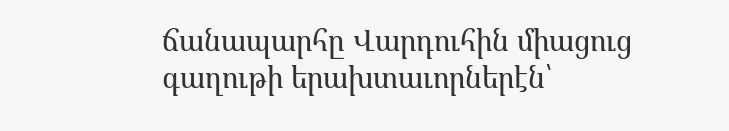ճանապարհը Վարդուհին միացուց գաղութի երախտաւորներէն՝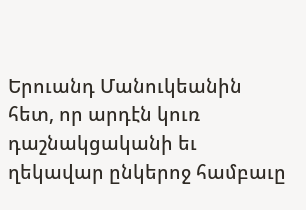Երուանդ Մանուկեանին հետ, որ արդէն կուռ դաշնակցականի եւ ղեկավար ընկերոջ համբաւը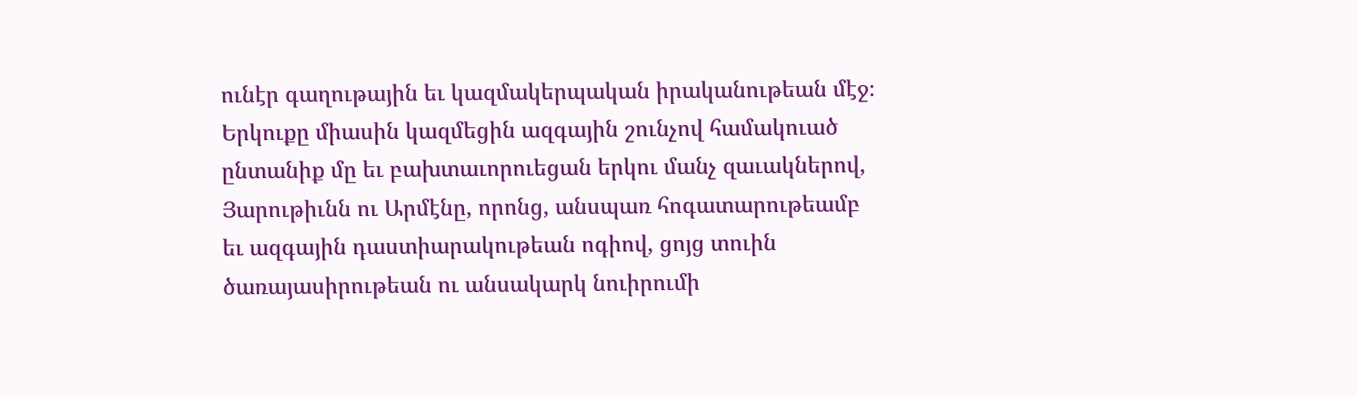ունէր գաղութային եւ կազմակերպական իրականութեան մէջ։ Երկուքը միասին կազմեցին ազգային շունչով համակուած ընտանիք մը եւ բախտաւորուեցան երկու մանչ զաւակներով, Յարութիւնն ու Արմէնը, որոնց, անսպառ հոգատարութեամբ եւ ազգային դաստիարակութեան ոգիով, ցոյց տուին ծառայասիրութեան ու անսակարկ նուիրումի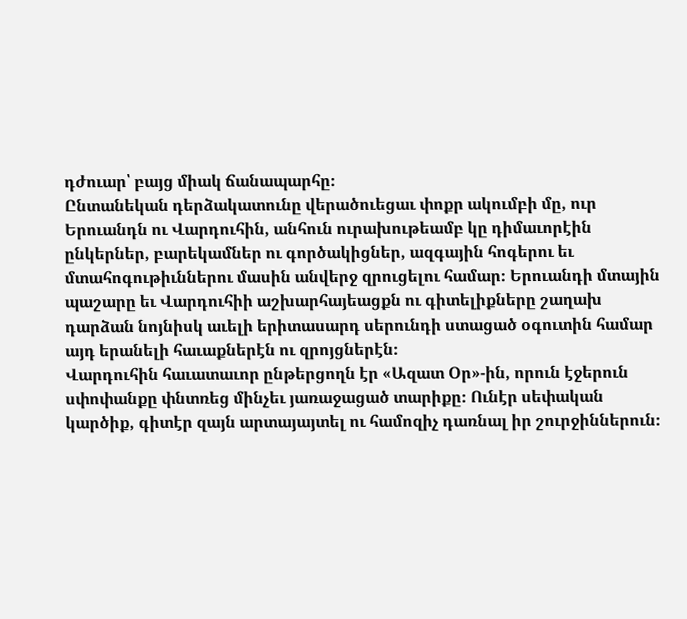դժուար՝ բայց միակ ճանապարհը։
Ընտանեկան դերձակատունը վերածուեցաւ փոքր ակումբի մը, ուր Երուանդն ու Վարդուհին, անհուն ուրախութեամբ կը դիմաւորէին ընկերներ, բարեկամներ ու գործակիցներ, ազգային հոգերու եւ մտահոգութիւններու մասին անվերջ զրուցելու համար։ Երուանդի մտային պաշարը եւ Վարդուհիի աշխարհայեացքն ու գիտելիքները շաղախ դարձան նոյնիսկ աւելի երիտասարդ սերունդի ստացած օգուտին համար այդ երանելի հաւաքներէն ու զրոյցներէն։
Վարդուհին հաւատաւոր ընթերցողն էր «Ազատ Օր»-ին, որուն էջերուն սփոփանքը փնտռեց մինչեւ յառաջացած տարիքը։ Ունէր սեփական կարծիք, գիտէր զայն արտայայտել ու համոզիչ դառնալ իր շուրջիններուն։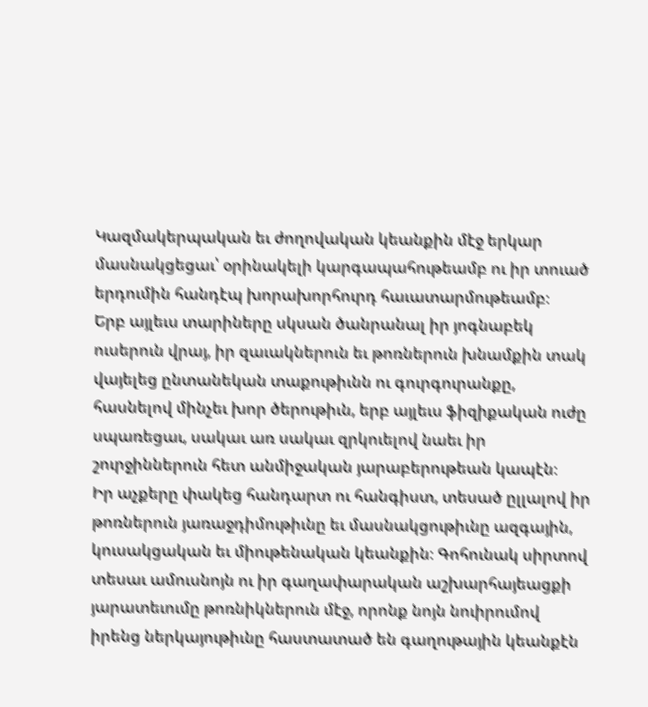Կազմակերպական եւ ժողովական կեանքին մէջ երկար մասնակցեցաւ՝ օրինակելի կարգապահութեամբ ու իր տուած երդումին հանդէպ խորախորհուրդ հաւատարմութեամբ։
Երբ այլեւս տարիները սկսան ծանրանալ իր յոգնաբեկ ուսերուն վրայ, իր զաւակներուն եւ թոռներուն խնամքին տակ վայելեց ընտանեկան տաքութիւնն ու գուրգուրանքը, հասնելով մինչեւ խոր ծերութիւն, երբ այլեւս ֆիզիքական ուժը սպառեցաւ, սակաւ առ սակաւ զրկուելով նաեւ իր շուրջիններուն հետ անմիջական յարաբերութեան կապէն։
Իր աչքերը փակեց հանդարտ ու հանգիստ, տեսած ըլլալով իր թոռներուն յառաջդիմութիւնը եւ մասնակցութիւնը ազգային, կուսակցական եւ միութենական կեանքին։ Գոհունակ սիրտով տեսաւ ամուսնոյն ու իր գաղափարական աշխարհայեացքի յարատեւումը թոռնիկներուն մէջ, որոնք նոյն նուիրումով իրենց ներկայութիւնը հաստատած են գաղութային կեանքէն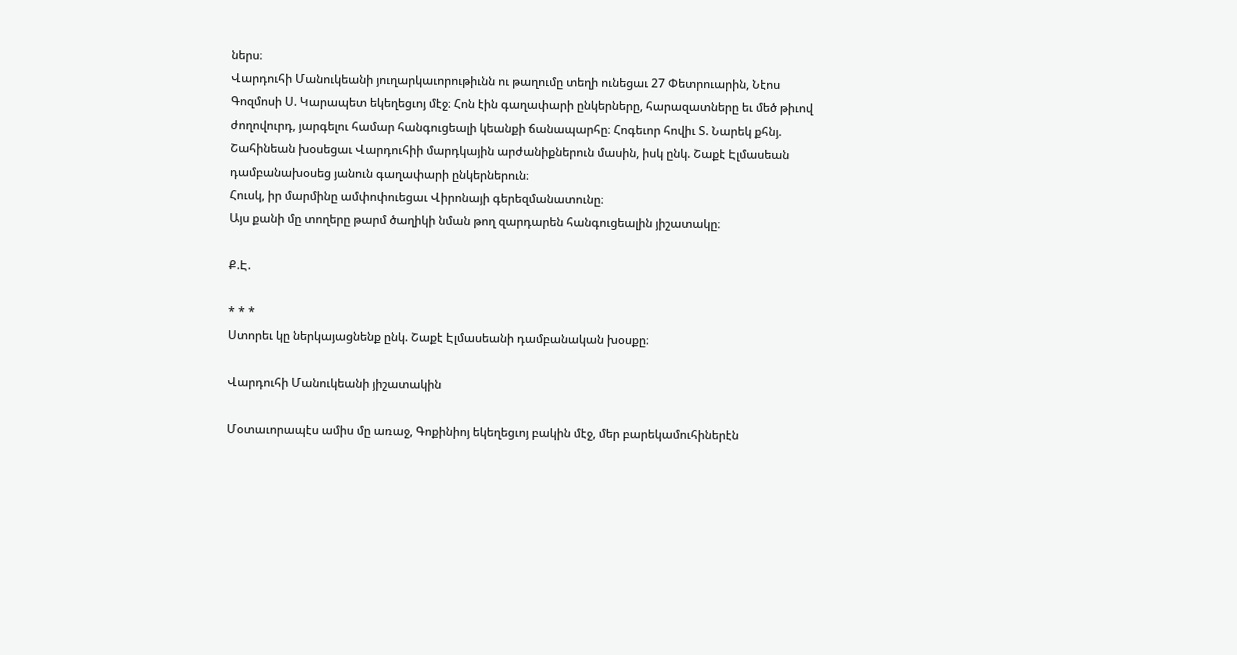ներս։
Վարդուհի Մանուկեանի յուղարկաւորութիւնն ու թաղումը տեղի ունեցաւ 27 Փետրուարին, Նէոս Գոզմոսի Ս. Կարապետ եկեղեցւոյ մէջ։ Հոն էին գաղափարի ընկերները, հարազատները եւ մեծ թիւով ժողովուրդ, յարգելու համար հանգուցեալի կեանքի ճանապարհը։ Հոգեւոր հովիւ Տ. Նարեկ քհնյ. Շահինեան խօսեցաւ Վարդուհիի մարդկային արժանիքներուն մասին, իսկ ընկ. Շաքէ Էլմասեան դամբանախօսեց յանուն գաղափարի ընկերներուն։
Հուսկ, իր մարմինը ամփոփուեցաւ Վիրոնայի գերեզմանատունը։
Այս քանի մը տողերը թարմ ծաղիկի նման թող զարդարեն հանգուցեալին յիշատակը։

Ք.Է.

* * *
Ստորեւ կը ներկայացնենք ընկ. Շաքէ Էլմասեանի դամբանական խօսքը։

Վարդուհի Մանուկեանի յիշատակին

Մօտաւորապէս ամիս մը առաջ, Գոքինիոյ եկեղեցւոյ բակին մէջ, մեր բարեկամուհիներէն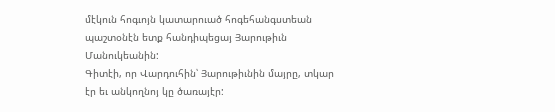մէկուն հոգւոյն կատարուած հոգեհանգստեան պաշտօնէն ետք հանդիպեցայ Յարութիւն Մանուկեանին:
Գիտէի, որ Վարդուհին՝ Յարութիւնին մայրը, տկար էր եւ անկողնոյ կը ծառայէր: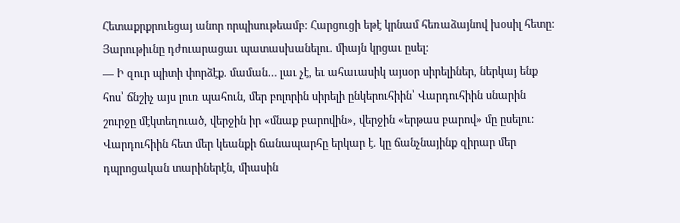Հետաքրքրուեցայ անոր որպիսութեամբ: Հարցուցի եթէ կրնամ հեռաձայնով խօսիլ հետը: Յարութիւնը դժուարացաւ պատասխանելու. միայն կրցաւ ըսել:
— Ի զուր պիտի փորձէք. մաման… լաւ չէ, եւ ահաւասիկ այսօր սիրելիներ, ներկայ ենք հոս՝ ճնշիչ այս լուռ պահուն, մեր բոլորին սիրելի ընկերուհիին՝ Վարդուհիին սնարին շուրջը մէկտեղուած, վերջին իր «մնաք բարովին», վերջին «երթաս բարով» մը ըսելու:
Վարդուհիին հետ մեր կեանքի ճանապարհը երկար է. կը ճանչնայինք զիրար մեր դպրոցական տարիներէն, միասին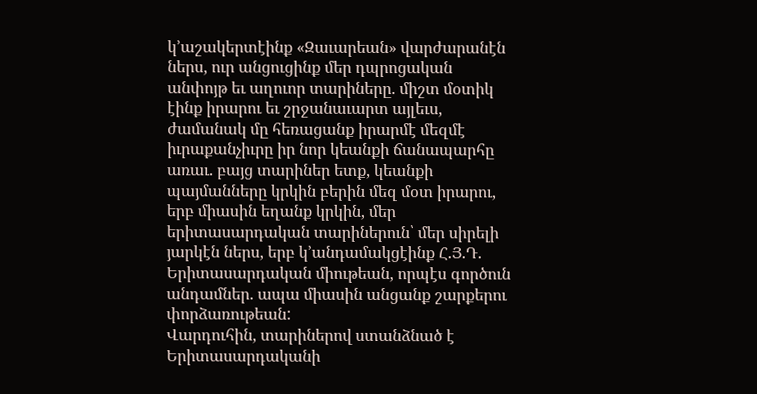կ՚աշակերտէինք «Զաւարեան» վարժարանէն ներս, ուր անցուցինք մեր դպրոցական անփոյթ եւ աղուոր տարիները. միշտ մօտիկ էինք իրարու եւ շրջանաւարտ այլեւս, ժամանակ մը հեռացանք իրարմէ մեզմէ իւրաքանչիւրը իր նոր կեանքի ճանապարհը առաւ. բայց տարիներ ետք, կեանքի պայմանները կրկին բերին մեզ մօտ իրարու, երբ միասին եղանք կրկին, մեր երիտասարդական տարիներուն՝ մեր սիրելի յարկէն ներս, երբ կ՚անդամակցէինք Հ.Յ.Դ. Երիտասարդական միութեան, որպէս գործուն անդամներ. ապա միասին անցանք շարքերու փորձառութեան:
Վարդուհին, տարիներով ստանձնած է Երիտասարդականի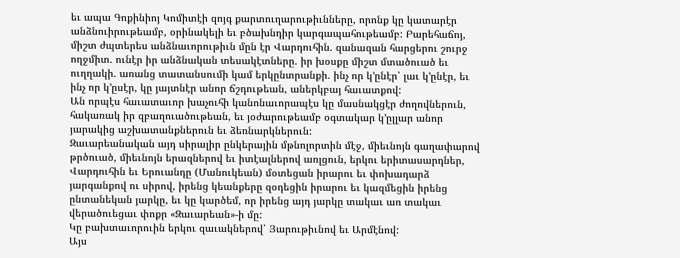եւ ապա Գոքինիոյ Կոմիտէի զոյգ քարտուղարութիւնները, որոնք կը կատարէր անձնուիրութեամբ, օրինակելի եւ բծախնդիր կարգապահութեամբ: Բարեհաճոյ, միշտ ժպտերես անձնաւորութիւն մըն էր Վարդուհին. զանազան հարցերու շուրջ ողջմիտ. ունէր իր անձնական տեսակէտները. իր խօսքը միշտ մտածուած եւ ուղղակի. առանց տատանսումի կամ երկընտրանքի. ինչ որ կ՚ընէր՝ լաւ կ՚ընէր, եւ ինչ որ կ՚ըսէր, կը յայտնէր անոր ճշդութեան, աներկբայ հաւատքով:
Ան որպէս հաւատաւոր խաչուհի կանոնաւորապէս կը մասնակցէր ժողովներուն, հակառակ իր զբաղուածութեան, եւ յօժարութեամբ օգտակար կ՚ըլլար անոր յարակից աշխատանքներուն եւ ձեռնարկներուն:
Զաւարեանական այդ սիրալիր ընկերային մթնոլորտին մէջ, միեւնոյն գաղափարով թրծուած, միեւնոյն երազներով եւ իտէալներով առլցուն, երկու երիտասարդներ, Վարդուհին եւ Երուանդը (Մանուկեան) մօտեցան իրարու եւ փոխադարձ յարգանքով ու սիրով, իրենց կեանքերը զօդեցին իրարու եւ կազմեցին իրենց ընտանեկան յարկը, եւ կը կարծեմ, որ իրենց այդ յարկը տակաւ առ տակաւ վերածուեցաւ փոքր «Զաւարեան»-ի մը:
Կը բախտաւորուին երկու զաւակներով՝ Յարութիւնով եւ Արմէնով:
Այս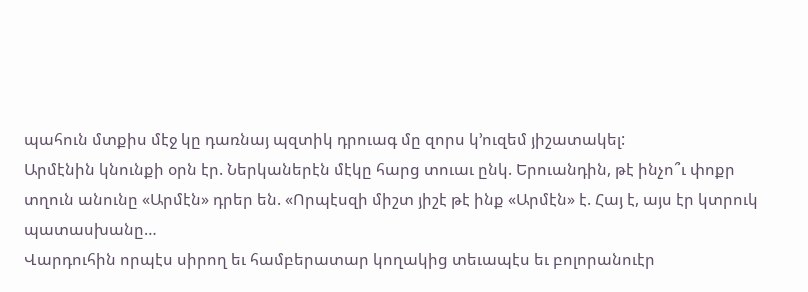պահուն մտքիս մէջ կը դառնայ պզտիկ դրուագ մը զորս կ՚ուզեմ յիշատակել:
Արմէնին կնունքի օրն էր. Ներկաներէն մէկը հարց տուաւ ընկ. Երուանդին, թէ ինչո՞ւ փոքր տղուն անունը «Արմէն» դրեր են. «Որպէսզի միշտ յիշէ թէ ինք «Արմէն» է. Հայ է, այս էր կտրուկ պատասխանը…
Վարդուհին որպէս սիրող եւ համբերատար կողակից տեւապէս եւ բոլորանուէր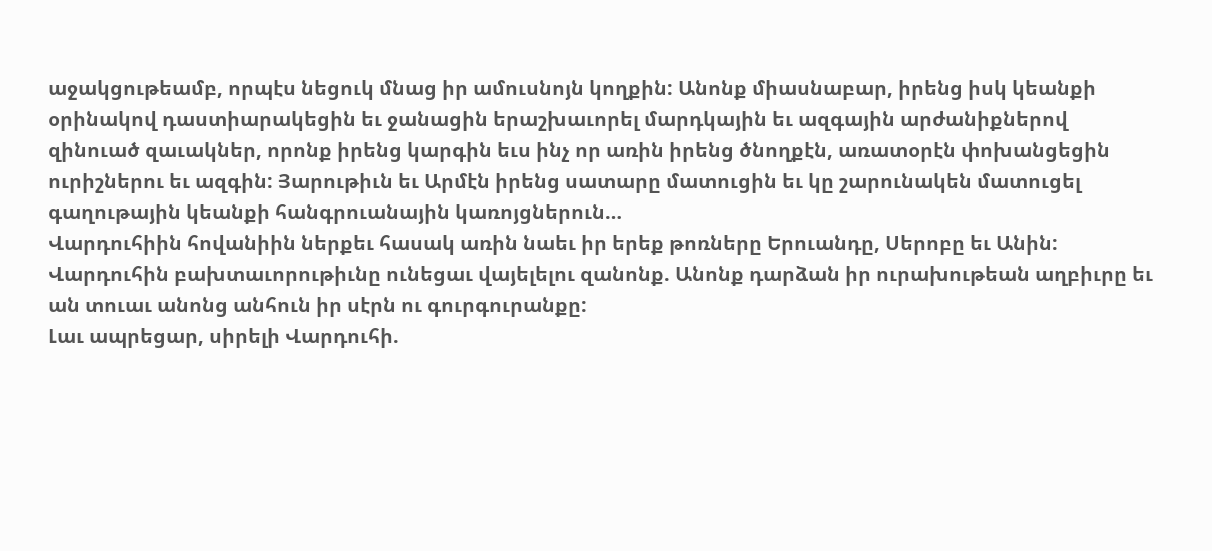աջակցութեամբ, որպէս նեցուկ մնաց իր ամուսնոյն կողքին: Անոնք միասնաբար, իրենց իսկ կեանքի օրինակով դաստիարակեցին եւ ջանացին երաշխաւորել մարդկային եւ ազգային արժանիքներով զինուած զաւակներ, որոնք իրենց կարգին եւս ինչ որ առին իրենց ծնողքէն, առատօրէն փոխանցեցին ուրիշներու եւ ազգին: Յարութիւն եւ Արմէն իրենց սատարը մատուցին եւ կը շարունակեն մատուցել գաղութային կեանքի հանգրուանային կառոյցներուն…
Վարդուհիին հովանիին ներքեւ հասակ առին նաեւ իր երեք թոռները Երուանդը, Սերոբը եւ Անին: Վարդուհին բախտաւորութիւնը ունեցաւ վայելելու զանոնք. Անոնք դարձան իր ուրախութեան աղբիւրը եւ ան տուաւ անոնց անհուն իր սէրն ու գուրգուրանքը:
Լաւ ապրեցար, սիրելի Վարդուհի.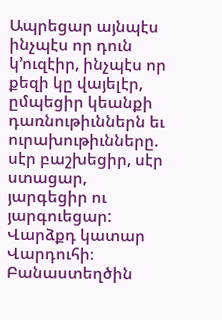Ապրեցար այնպէս ինչպէս որ դուն կ՚ուզէիր, ինչպէս որ քեզի կը վայելէր, ըմպեցիր կեանքի դառնութիւններն եւ ուրախութիւնները. սէր բաշխեցիր, սէր ստացար, յարգեցիր ու յարգուեցար: Վարձքդ կատար Վարդուհի։
Բանաստեղծին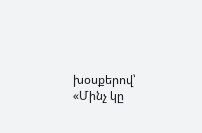խօսքերով՝
«Մինչ կը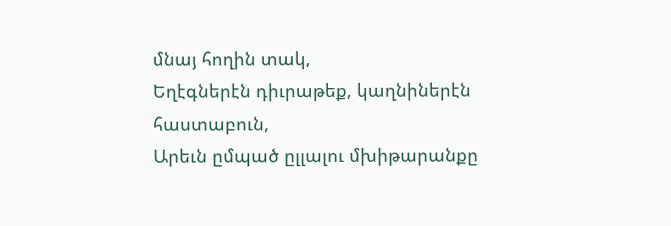մնայ հողին տակ,
Եղէգներէն դիւրաթեք, կաղնիներէն հաստաբուն,
Արեւն ըմպած ըլլալու մխիթարանքը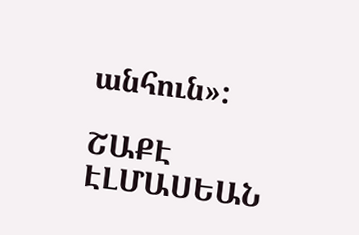անհուն»:

ՇԱՔԷ ԷԼՄԱՍԵԱՆ